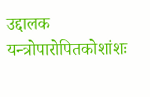उद्दालक
यन्त्रोपारोपितकोशांशः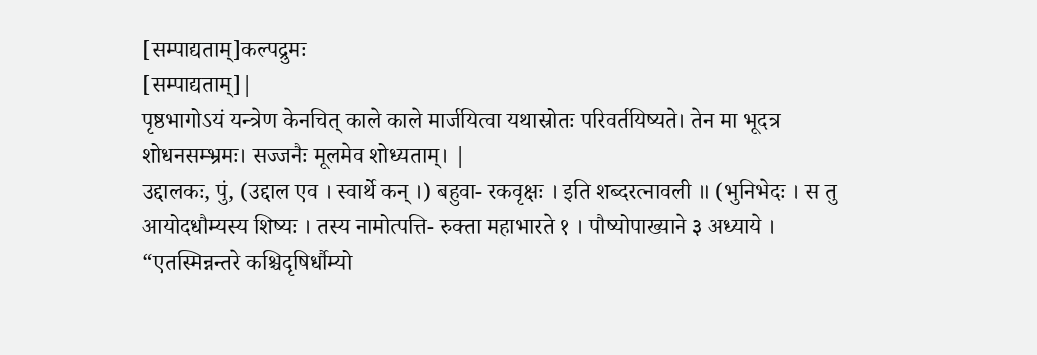[सम्पाद्यताम्]कल्पद्रुमः
[सम्पाद्यताम्]|
पृष्ठभागोऽयं यन्त्रेण केनचित् काले काले मार्जयित्वा यथास्रोतः परिवर्तयिष्यते। तेन मा भूदत्र शोधनसम्भ्रमः। सज्जनैः मूलमेव शोध्यताम्। |
उद्दालकः, पुं, (उद्दाल एव । स्वार्थे कन् ।) बहुवा- रकवृक्षः । इति शब्दरत्नावली ॥ (भुनिभेदः । स तु आयोदधौम्यस्य शिष्यः । तस्य नामोत्पत्ति- रुक्ता महाभारते १ । पौष्योपाख्याने ३ अध्याये । “एतस्मिन्नन्तरे कश्चिदृषिर्धौम्यो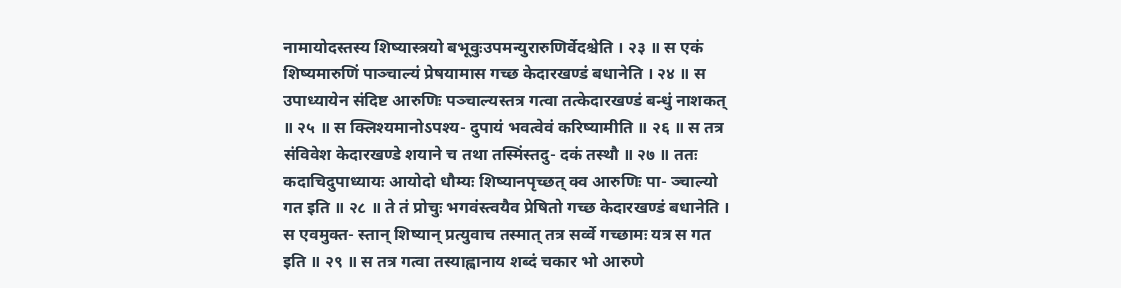नामायोदस्तस्य शिष्यास्त्रयो बभूवुःउपमन्युरारुणिर्वेदश्चेति । २३ ॥ स एकं शिष्यमारुणिं पाञ्चाल्यं प्रेषयामास गच्छ केदारखण्डं बधानेति । २४ ॥ स उपाध्यायेन संदिष्ट आरुणिः पञ्चाल्यस्तत्र गत्वा तत्केदारखण्डं बन्धुं नाशकत् ॥ २५ ॥ स क्लिश्यमानोऽपश्य- दुपायं भवत्वेवं करिष्यामीति ॥ २६ ॥ स तत्र संविवेश केदारखण्डे शयाने च तथा तस्मिंस्तदु- दकं तस्थौ ॥ २७ ॥ ततः कदाचिदुपाध्यायः आयोदो धौम्यः शिष्यानपृच्छत् क्व आरुणिः पा- ञ्चाल्यो गत इति ॥ २८ ॥ ते तं प्रोचुः भगवंस्त्वयैव प्रेषितो गच्छ केदारखण्डं बधानेति । स एवमुक्त- स्तान् शिष्यान् प्रत्युवाच तस्मात् तत्र सर्व्वे गच्छामः यत्र स गत इति ॥ २९ ॥ स तत्र गत्वा तस्याह्वानाय शब्दं चकार भो आरुणे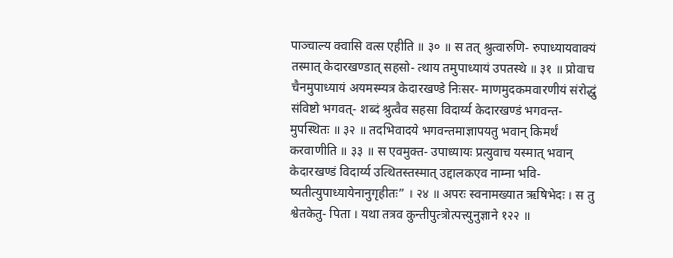पाञ्चाल्य क्वासि वत्स एहीति ॥ ३० ॥ स तत् श्रुत्वारुणि- रुपाध्यायवाक्यं तस्मात् केदारखण्डात् सहसो- त्थाय तमुपाध्यायं उपतस्थे ॥ ३१ ॥ प्रोवाच चैनमुपाध्यायं अयमस्म्यत्र केदारखण्डे निःसर- माणमुदकमवारणीयं संरोद्धुं संविष्टो भगवत्- शब्दं श्रुत्वैव सहसा विदार्य्य केदारखण्डं भगवन्त- मुपस्थितः ॥ ३२ ॥ तदभिवादये भगवन्तमाज्ञापयतु भवान् किमर्थं करवाणीति ॥ ३३ ॥ स एवमुक्त- उपाध्यायः प्रत्युवाच यस्मात् भवान् केदारखण्डं विदार्य्य उत्थितस्तस्मात् उद्दालकएव नाम्ना भवि- ष्यतीत्युपाध्यायेनानुगृहीतः” । २४ ॥ अपरः स्वनामख्यात ऋषिभेदः । स तु श्वेतकेतु- पिता । यथा तत्रव कुन्तीपुत्त्रोत्पत्त्युनुज्ञाने १२२ ॥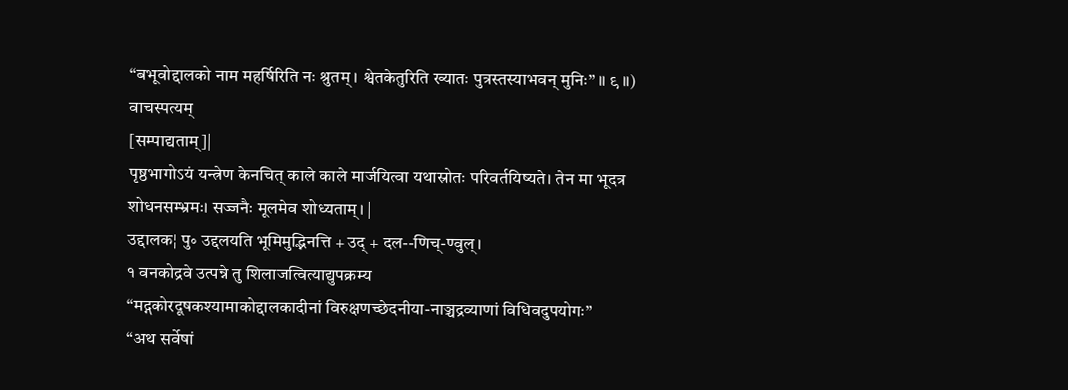“बभूवोद्दालको नाम महर्षिरिति नः श्रुतम् । श्वेतकेतुरिति ख्यातः पुत्रस्तस्याभवन् मुनिः” ॥ ९ ॥)
वाचस्पत्यम्
[सम्पाद्यताम्]|
पृष्ठभागोऽयं यन्त्रेण केनचित् काले काले मार्जयित्वा यथास्रोतः परिवर्तयिष्यते। तेन मा भूदत्र शोधनसम्भ्रमः। सज्जनैः मूलमेव शोध्यताम्। |
उद्दालक¦ पु॰ उद्दलयति भूमिमुद्भिनत्ति + उद् + दल--णिच्-ण्वुल्।
१ वनकोद्रवे उत्पन्ने तु शिलाजत्वित्याद्युपक्रम्य
“मद्गकोरदूषकश्यामाकोद्दालकादीनां विरुक्षणच्छेदनीया-नाञ्चद्रव्याणां विधिवदुपयोगः”
“अथ सर्वेषां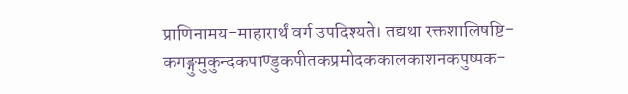प्राणिनामय-माहारार्थं वर्ग उपदिश्यते। तद्यथा रक्तशालिषष्टि-कगङ्गुमुकुन्दकपाण्डुकपीतकप्रमोदककालकाशनकपुष्पक-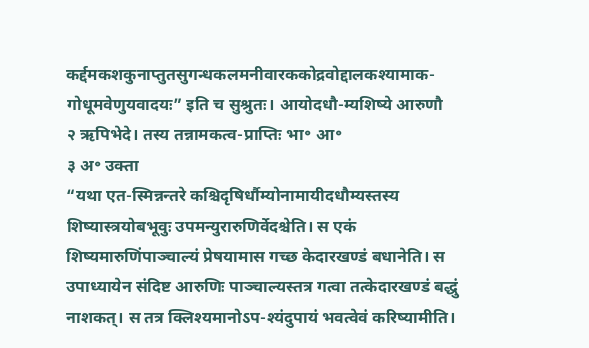कर्द्दमकशकुनाप्तुतसुगन्धकलमनीवारककोद्रवोद्दालकश्यामाक-गोधूमवेणुयवादयः” इति च सुश्रुतः। आयोदधौ-म्यशिष्ये आरुणौ
२ ऋपिभेदे। तस्य तन्नामकत्व-प्राप्तिः भा॰ आ॰
३ अ॰ उक्ता
“यथा एत-स्मिन्नन्तरे कश्चिदृषिर्धौम्योनामायीदधौम्यस्तस्य शिष्यास्त्रयोबभूवुः उपमन्युरारुणिर्वेदश्चेति। स एकं शिष्यमारुणिंपाञ्चाल्यं प्रेषयामास गच्छ केदारखण्डं बधानेति। स उपाध्यायेन संदिष्ट आरुणिः पाञ्चाल्यस्तत्र गत्वा तत्केदारखण्डं बद्धुं नाशकत्। स तत्र क्लिश्यमानोऽप-श्यंदुपायं भवत्वेवं करिष्यामीति।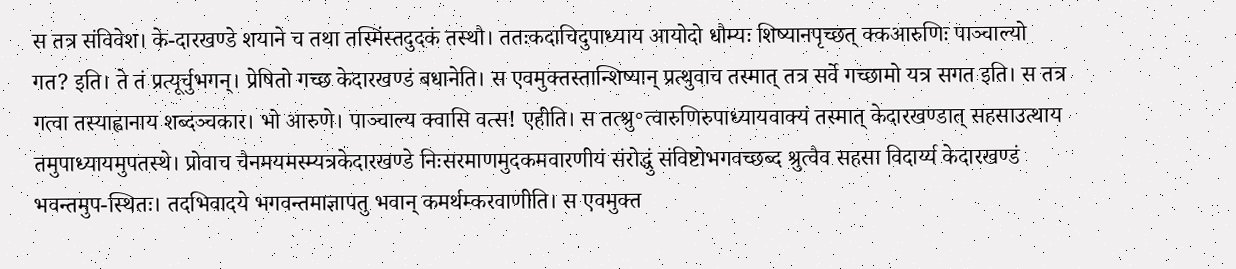स तत्र संविवेश। के-दारखण्डे शयाने च तथा तस्मिंस्तदुदकं तस्थौ। ततःकदाचिदुपाध्याय आयोदो धौम्यः शिष्यानपृच्छत् क्कआरुणिः पाञ्चाल्यो गत? इति। ते तं प्रत्यूर्चुभगन्। प्रेषितो गच्छ केदारखण्डं बधानेति। स एवमुक्तस्तान्शिष्यान् प्रत्थुवाच तस्मात् तत्र सर्वे गच्छामो यत्र सगत इति। स तत्र गत्वा तस्याह्वानाय शब्दञ्चकार। भो आरुणे। पाञ्चाल्य क्वासि वत्स! एहीति। स तत्श्रु॰त्वारुणिरुपाध्यायवाक्यं तस्मात् केदारखण्डात् सहसाउत्थाय तमुपाध्यायमुपतस्थे। प्रोवाच चैनमयमस्म्यत्रकेदारखण्डे निःसरमाणमुदकमवारणीयं संरोद्धुं संविष्टोभगवच्छब्द श्रुत्वैव सहसा विदार्य्य केदारखण्डं भवन्तमुप-स्थितः। तदभिवादये भगवन्तमाज्ञापतु भवान् कमर्थम्करवाणीति। स एवमुक्त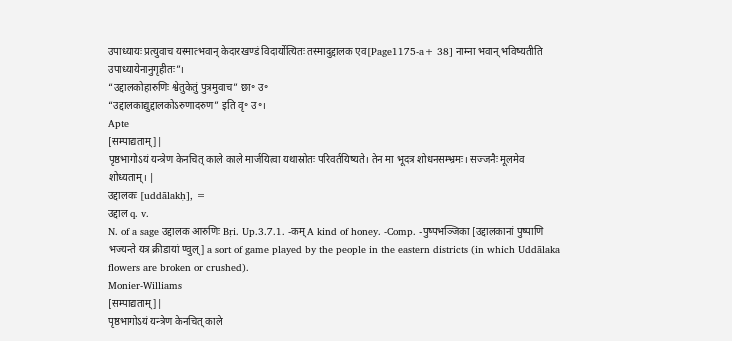उपाध्यायः प्रत्युवाच यस्मात्भवान् केदारखण्डं विदार्योत्यितः तस्मादुद्दालक एव[Page1175-a+ 38] नाम्ना भवान् भविष्यतीति उपाध्यायेनानुगृहीतः”।
“उद्दालकोहारुणिः श्वेतुकेतुं पुत्रमुवाच” छा॰ उ॰
“उद्दालकाद्युद्दालकोऽरुणादरुण” इति वृ॰ उ॰।
Apte
[सम्पाद्यताम्]|
पृष्ठभागोऽयं यन्त्रेण केनचित् काले काले मार्जयित्वा यथास्रोतः परिवर्तयिष्यते। तेन मा भूदत्र शोधनसम्भ्रमः। सज्जनैः मूलमेव शोध्यताम्। |
उद्दालकः [uddālakḥ], =
उद्दाल q. v.
N. of a sage उद्दालक आरुणिः Bṛi. Up.3.7.1. -कम् A kind of honey. -Comp. -पुष्पभञ्जिका [उद्दालकानां पुष्पाणि भज्यन्ते यत्र क्रीडायां ण्वुल्] a sort of game played by the people in the eastern districts (in which Uddālaka flowers are broken or crushed).
Monier-Williams
[सम्पाद्यताम्]|
पृष्ठभागोऽयं यन्त्रेण केनचित् काले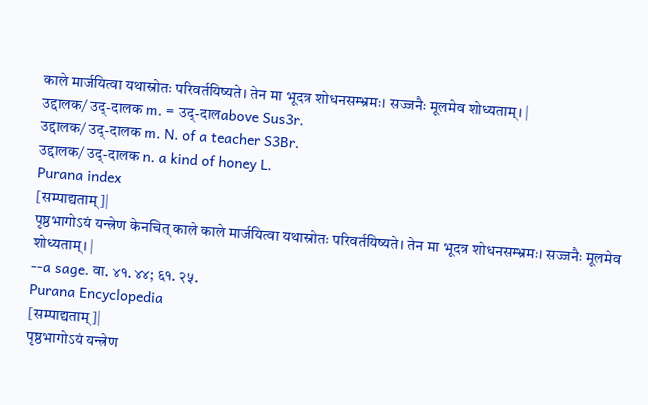काले मार्जयित्वा यथास्रोतः परिवर्तयिष्यते। तेन मा भूदत्र शोधनसम्भ्रमः। सज्जनैः मूलमेव शोध्यताम्। |
उद्दालक/ उद्-दालक m. = उद्-दालabove Sus3r.
उद्दालक/ उद्-दालक m. N. of a teacher S3Br.
उद्दालक/ उद्-दालक n. a kind of honey L.
Purana index
[सम्पाद्यताम्]|
पृष्ठभागोऽयं यन्त्रेण केनचित् काले काले मार्जयित्वा यथास्रोतः परिवर्तयिष्यते। तेन मा भूदत्र शोधनसम्भ्रमः। सज्जनैः मूलमेव शोध्यताम्। |
--a sage. वा. ४१. ४४; ६१. २५.
Purana Encyclopedia
[सम्पाद्यताम्]|
पृष्ठभागोऽयं यन्त्रेण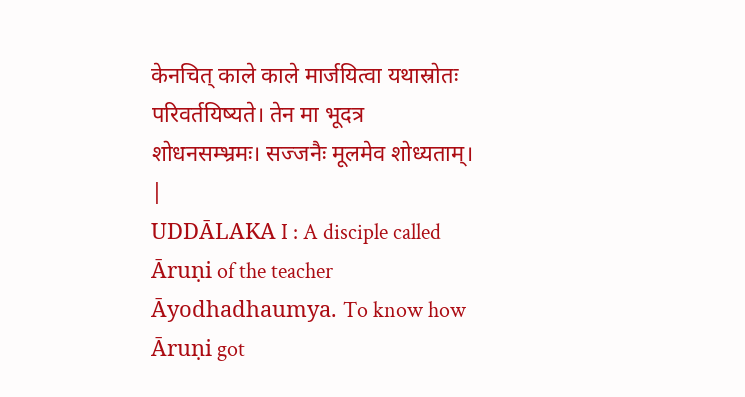केनचित् काले काले मार्जयित्वा यथास्रोतः परिवर्तयिष्यते। तेन मा भूदत्र शोधनसम्भ्रमः। सज्जनैः मूलमेव शोध्यताम्। |
UDDĀLAKA I : A disciple called Āruṇi of the teacher Āyodhadhaumya. To know how Āruṇi got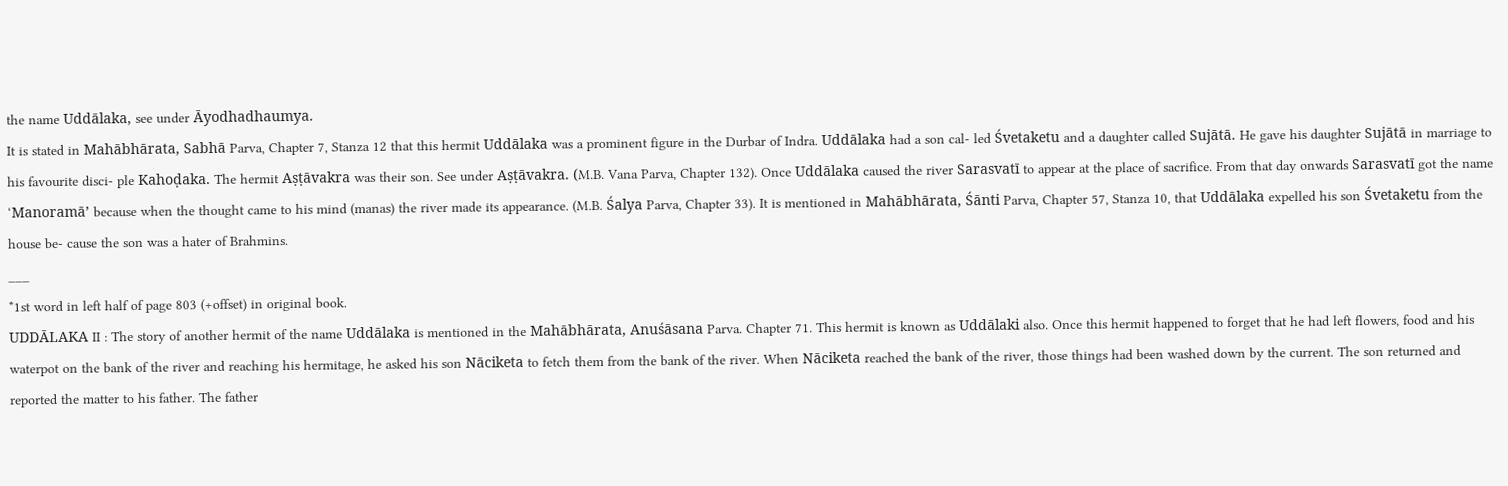the name Uddālaka, see under Āyodhadhaumya.
It is stated in Mahābhārata, Sabhā Parva, Chapter 7, Stanza 12 that this hermit Uddālaka was a prominent figure in the Durbar of Indra. Uddālaka had a son cal- led Śvetaketu and a daughter called Sujātā. He gave his daughter Sujātā in marriage to his favourite disci- ple Kahoḍaka. The hermit Aṣṭāvakra was their son. See under Aṣṭāvakra. (M.B. Vana Parva, Chapter 132). Once Uddālaka caused the river Sarasvatī to appear at the place of sacrifice. From that day onwards Sarasvatī got the name ‘Manoramā’ because when the thought came to his mind (manas) the river made its appearance. (M.B. Śalya Parva, Chapter 33). It is mentioned in Mahābhārata, Śānti Parva, Chapter 57, Stanza 10, that Uddālaka expelled his son Śvetaketu from the house be- cause the son was a hater of Brahmins.
___
*1st word in left half of page 803 (+offset) in original book.
UDDĀLAKA II : The story of another hermit of the name Uddālaka is mentioned in the Mahābhārata, Anuśāsana Parva. Chapter 71. This hermit is known as Uddālaki also. Once this hermit happened to forget that he had left flowers, food and his waterpot on the bank of the river and reaching his hermitage, he asked his son Nāciketa to fetch them from the bank of the river. When Nāciketa reached the bank of the river, those things had been washed down by the current. The son returned and reported the matter to his father. The father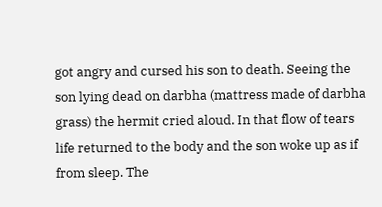got angry and cursed his son to death. Seeing the son lying dead on darbha (mattress made of darbha grass) the hermit cried aloud. In that flow of tears life returned to the body and the son woke up as if from sleep. The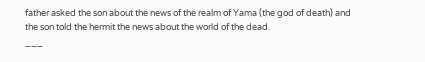father asked the son about the news of the realm of Yama (the god of death) and the son told the hermit the news about the world of the dead.
___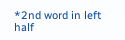*2nd word in left half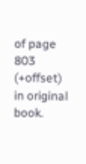of page 803 (+offset) in original book.